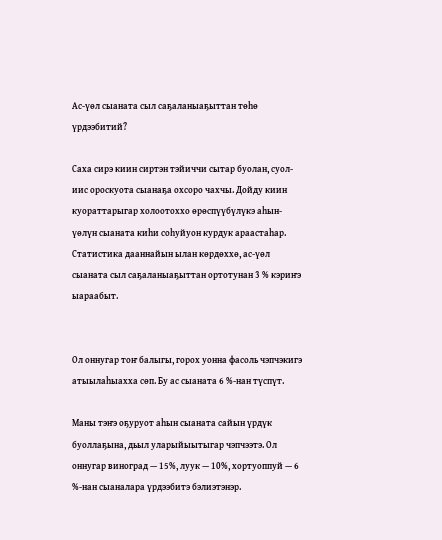Ас-үөл сыаната сыл саҕаланыаҕыттан төһө үрдээбитий?

Саха сирэ киин сиртэн тэйиччи сытар буолан, суол-иис ороскуота сыанаҕа охсоро чахчы. Дойду киин куораттарыгар холоотоххо өрөспүүбүлүкэ аһын-үөлүн сыаната киһи соһуйуон курдук араастаһар. Статистика дааннайын ылан көрдөххө, ас-үөл сыаната сыл саҕаланыаҕыттан ортотунан 3 % кэриҥэ ыараабыт.


Ол оннугар тоҥ балыгы, горох уонна фасоль чэпчэкигэ атыылаһыахха сөп. Бу ас сыаната 6 %-нан түспүт.

Маны тэҥэ оҕуруот аһын сыаната сайын үрдүк буоллаҕына, дьыл уларыйыытыгар чэпчээтэ. Ол оннугар виноград — 15%, луук — 10%, хортуоппуй — 6 %-нан сыаналара үрдээбитэ бэлиэтэнэр.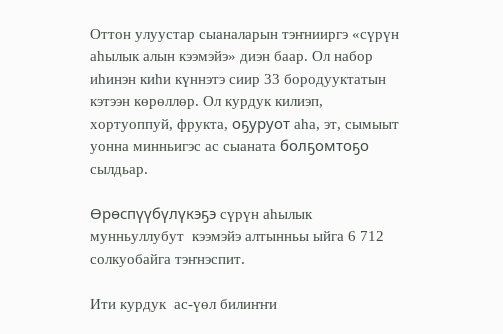Оттон улуустар сыаналарын тэҥнииргэ «сүрүн аһылык алын кээмэйэ» диэн баар. Ол набор иһинэн киһи күннэтэ сиир 33 бородууктатын кэтээн көрөллөр. Ол курдук килиэп, хортуоппуй, фрукта, оҕуруот аһа, эт, сымыыт уонна минньигэс ас сыаната болҕомтоҕо сылдьар.

Өрөспүүбүлүкэҕэ сүрүн аһылык мунньуллубут  кээмэйэ алтынньы ыйга 6 712 солкуобайга тэҥнэспит.

Ити курдук  ас-үөл билиҥҥи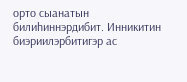орто сыанатын билиһиннэрдибит. Инникитин  биэриилэрбитигэр ас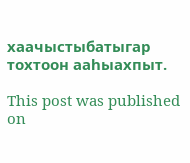хаачыстыбатыгар тохтоон ааһыахпыт.

This post was published on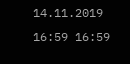14.11.2019 16:59 16:59